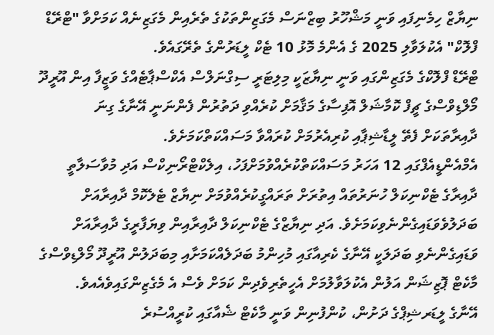ނިޔާޒް ހިމެނިފައި ވަނީ މަޝްހޫރު ބިޒްނަސް މެގަޒިންތަކުގެ ތެރެއިން މެގަޒިނެއް ކަމަށްވާ "ޓްރޭޑް ފްލޮކް" އެކުލަވާލި 2025 ގެ އެންމެ މޮޅު 10 ޓެކް ލީޑަރުންގެ ތެރޭގައެވެ.
ޓްރޭޑް ފްލޮކްގެ މެގަޒިންގައި ވަނީ ނިޔާޒަކީ މިލިޓަރީ ސިގްނަލްސް އެކްސްޕާޓެއްގެ ވަޒީފާ އިން އޫރީދޫ މޯލްޑިވްސްގެ ޗީފް ކޮމާޝަލް އޮފިސާގެ މަޤާމަށް ކުރެއްވި ދަތުރުން ފެންނަނީ އޭނާގެ ގިނަ ދާއިރާތަކަށް ފެތޭ ލީޑާޝިޕާއި ކުރިއެރުމަށް ކުރައްވާ މަސައްކަތްކަމަށެވެ.
އެމްއެންޑީއެފްގައި 12 އަހަރު މަސައްކަތްކުރެއްވުމަށްފަހު، އިލެކްޓްރޯނިކްސް އަދި މުވާސަލާތީ ދާއިރާގެ ޓެކްނިކަލް ހުނަރުތައް އިތުރަށް ތަރައްގީކުރެއްވުމަށް ނިޔާޒް ޓެލެކޮމް ދާއިރާއަށް ބަދަލުވެވަޑައިގެންނެވިކަމަށެވެ. އަދި ނިޔާޒްގެ ޓެކްނިކަލް ދާއިރާއިން ވިޔަފާރީގެ ދާއިރާއަށް ވަޑައިގެންނެވި ބަދަލަކީ އޭނާގެ ކެރިއާގައި މުހިންމު ބަދަލެއްކަމަށާއި މިބަދަލުން އޫރީދޫ މޯލްޑިވްސްގެ މާކެޓް ޕޮޒިޝަން އަލުން އެކުލަވާލުމަށް އެހީތެރިވެދިން ކަމަށް ވެސް އެ މެގެޒިންގައިވެއެއވެ.
އޭނާގެ ލީޑަރޝިޕްގެ ދަށުން، ކުންފުނިން ވަނީ މާކެޓް ޝެއާގައި ކުރީއްސުރެ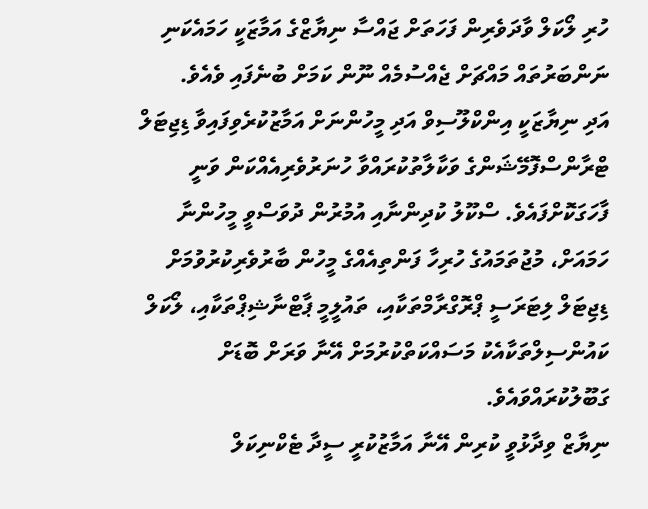ހުރި ލޯކަލް ވާދަވެރިން ފަހަތަށް ޖައްސާ ނިޔާޒްގެ އަމާޒަކީ ހަމައެކަނި ނަންބަރުތައް މައްޗަށް ޖެއްސުމެއް ނޫން ކަމަށް ބުނެފައި ވެއެވެ.
އަދި ނިޔާޒަކީ އިންކްލޫސިވް އަދި މީހުންނަށް އަމާޒުކުރެވިފައިވާ ޑިޖިޓަލް ޓްރާންސްފޮމޭޝަންގެ ވަކާލާތުކުރައްވާ ހުނަރުވެރިއެއްކަން ވަނީ ފާހަގަކޮށްފައެވެ. ސްކޫލު ކުދިންނާއި އުމުރުން ދުވަސްވީ މީހުންނާ ހަމައަށް، މުޖުތަމައުގެ ހުރިހާ ފަންތިއެއްގެ މީހުން ބާރުވެރިކުރުވުމަށް ޑިޖިޓަލް ލިޓަރަސީ ޕްރޮގްރާމްތަކާއި، ތައުލީމީ ޕާޓްނާޝިޕްތަކާއި، ލޯކަލް ކައުންސިލްތަކާއެކު މަސައްކަތްކުރުމަށް އޭނާ ވަރަށް ބޮޑަށް ގަބޫލުކުރައްވައެވެ.
ނިޔާޒް ވިދާޅުވީ ކުރިން އޭނާ އަމާޒުކުރީ ސީދާ ޓެކްނިކަލް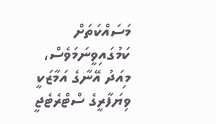މަސައްކަތަށް ކަމުގައިވީނަމަވެސް، މިއަދު އޭނާގެ އަމާޒަކީ ވިޔަފާރީގެ ސްޓްރެޓެޖީ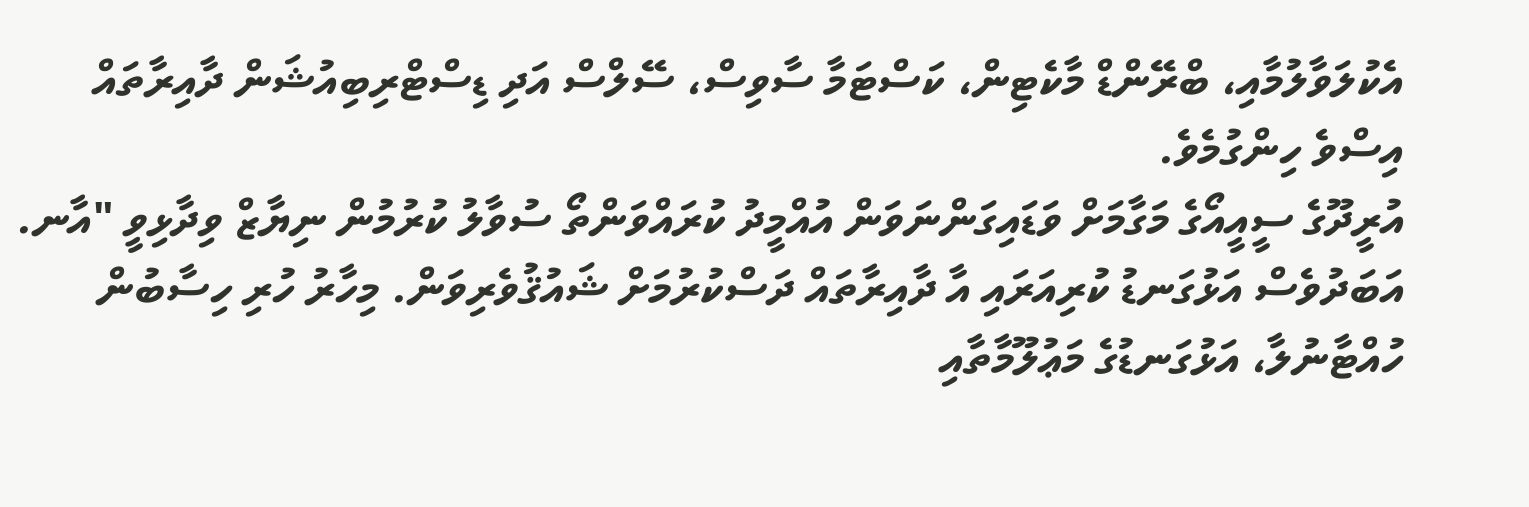އެކުލަވާލުމާއި، ބްރޭންޑް މާކެޓިން، ކަސްޓަމާ ސާވިސް، ސޭލްސް އަދި ޑިސްޓްރިބިއުޝަން ދާއިރާތައް އިސްވެ ހިންގުމެވެ.
އުރީދޫގެ ސީއީއޯގެ މަގާމަށް ވަޑައިގަންނަވަން އުއްމީދު ކުރައްވަންތޯ ސުވާލު ކުރުމުން ނިޔާޒް ވިދާޅިވީ "އާނ. އަބަދުވެސް އަޅުގަނޑު ކުރިއަރައި އާ ދާއިރާތައް ދަސްކުރުމަށް ޝައުޤުވެރިވަން. މިހާރު ހުރި ހިސާބުން ހުއްޓާނުލާ، އަޅުގަނޑުގެ މަޢުލޫމާތާއި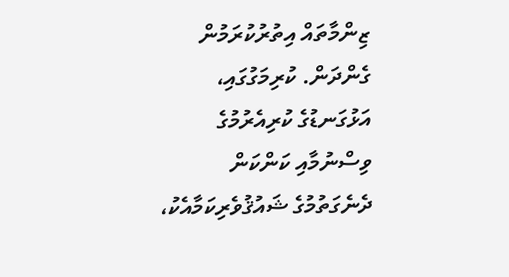ޒިންމާތައް އިތުރުކުރަމުން ގެންދަން. ކުރިމަގުގައި، އަޅުގަނޑުގެ ކުރިއެރުމުގެ ވިސްނުމާއި ކަންކަން ދެނެގަތުމުގެ ޝައުޤުވެރިކަމާއެކު،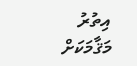އިތުރު މަޤާމަކަށް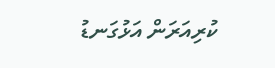ކުރިއަރަން އަޅުގަނޑު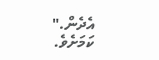އެދެން." ކަމަށެވެ.